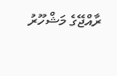ރާއްޖޭގެ މަޝްހޫރު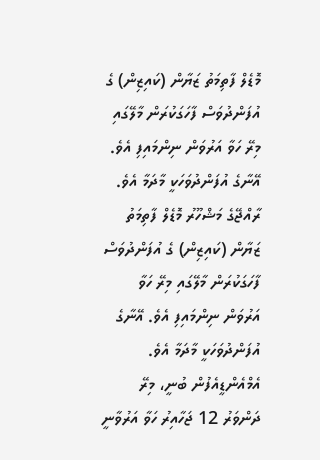މޮޑެލް ފާތިމަތު ޒަޔާން (ކައިޒިން) ގެ އުފަންދުވަސް ފާހަގަކުރަން މާލޭގައި މިރޭ ހަވާ އަރުވަން ނިންމައިފި އެވެ. އޭނާގެ އުފަންދުވަހަކީ މާދަމާ އެވެ.
ރާއްޖޭގެ މަޝްހޫރު މޮޑެލް ފާތިމަތު ޒަޔާން (ކައިޒިން) ގެ އުފަންދުވަސް ފާހަގަކުރަން މާލޭގައި މިރޭ ހަވާ އަރުވަން ނިންމައިފި އެވެ. އޭނާގެ އުފަންދުވަހަކީ މާދަމާ އެވެ.
އެމްއެންޑީއެފުން ބުނީ، މިރޭ ދަންވަރު 12 ޖަހާއިރު ހަވާ އަރުވާނީ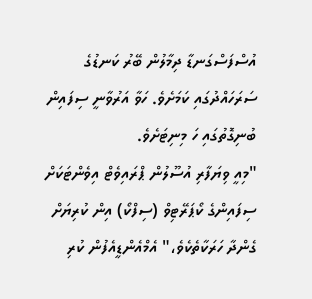އުސްފަސްގަނޑާ ދިމާލުން ބޭރު ކަނޑުގެ ސަރަހައްދުގައި ކަމަށެވެ. ހަވާ އަރުވާނީ ސިފައިން ބުނިގޮތުގައި ހަ މިނިޓަށެވެ.
"މިއީ ވިޔަފާރި އުސޫލުން ޕްރައިވެޓް އިވެންޓަކަށް ސިފައިންގެ ކޯޕަރޭޓިވް (ސިފްކޯ) އިން ކުރިޔަށް ގެންދާ ހަރަކާތެކެވެ،" އެމްއެންޑީއެފުން ކުރި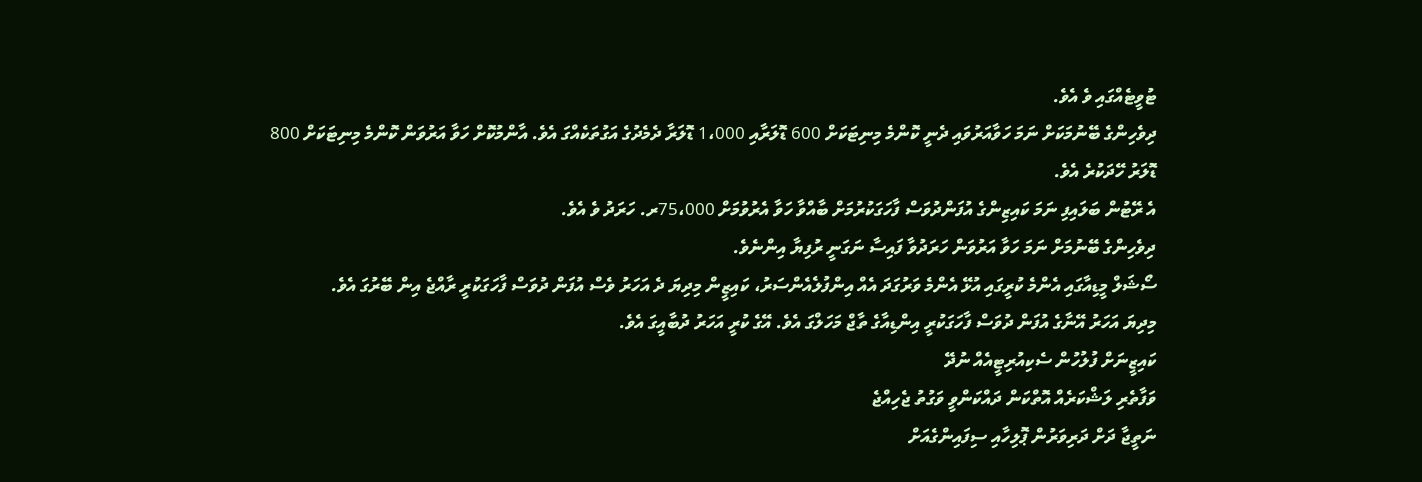ޓުވީޓެއްގައި ވެ އެވެ.
ދިވެހިންގެ ބޭނުމަކަށް ނަމަ ހަވާއަރުވައި ދެނީ ކޮންމެ މިނިޓަކަށް 600 ޑޮލަރާއި 1،000 ޑޮލަރާ ދެމެދުގެ އަގުތަކެއްގަ އެވެ. އާންމުކޮށް ހަވާ އަރުވަން ކޮންމެ މިނިޓަކަށް 800 ޑޮލަރު ހޭދަކުރެ އެވެ.
އެ ރޭޓުން ބަލައިފި ނަމަ ކައިޒިންގެ އުފަންދުވަސް ފާހަގަކުރުމަށް ބާއްވާ ހަވާ އެރުވުމަށް 75،000ރ. ހަރަދު ވެ އެވެ.
ދިވެހިންގެ ބޭނުމަށް ނަމަ ހަވާ އަރުވަން ހަރަދުވާ ފައިސާ ނަގަނީ ރުފިޔާ އިންނެވެ.
ސޯޝަލް މީޑިއާގައި އެންމެ ކުރީގައި އުޅޭ އެންމެ ވަރުގަދަ އެއް އިންފުލެއެންސަރު، ކައިޒީން މިދިޔަ ދެ އަހަރު ވެސް އުފަން ދުވަސް ފާހަގަކުރީ ރާއްޖެ އިން ބޭރުގަ އެވެ.
މިދިޔަ އަހަރު އޭނާގެ އުފަން ދުވަސް ފާހަގަކުރީ އިންޑިއާގެ ތާޖް މަހަލްގަ އެވެ. އޭގެ ކުރީ އަހަރު ދުބާއީގަ އެވެ.
ކައިޒީނަށް ފުލުހުން ސެކިއުރިޓީއެއް ނުދޭ
ވަފާތެރި ލަޝްކަރެއް އޮތްކަން ދައްކަންވީ ވަގުތު ޖެހިއްޖެ
ނަތީޖާ ދަށް ދަރިވަރުން ޕޮލިހާއި ސިފައިންގެއަށް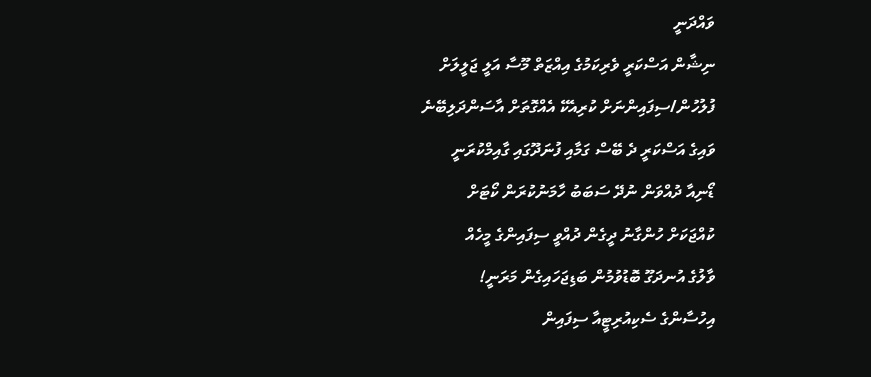ވައްދަނީ
ނިޝާން އަސްކަރީ ވެރިކަމުގެ އިއްޒަތް މޫސާ އަލީ ޖަލީލަށް
ފުލުހުން/ސިފައިންނަށް ކުރިއެކޭ އެއްގޮތަށް އާސަންދަލިބޭނެ
ވައިގެ އަސްކަރީ ދެ ބޭސް ގަމާއި ފުނަދޫގައި ގާއިމްކުރަނީ
ޑޯނިއާ ދުއްވަން ނުދޭ ސަބަބު ހާމަނުކުރަން ކޯޓަށް
ކުއްޖަކަށް ހުންގާނު ދީގެން ދުއްވީ ސިފައިންގެ މީހެއް
ވާލުގެ އުނދަގޫ ބޮޑުވުމުން ބަޑިޖަހައިގެން މަރަނީ!
އިހުސާންގެ ސެކިއުރިޓީއާ ސިފައިން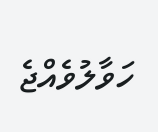ހަވާލުވެއްޖެ